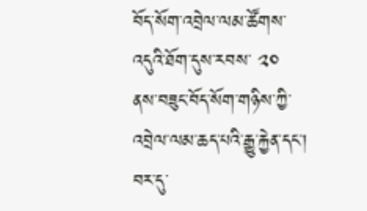བོད་སོག་འབྲེལ་ལམ་ཚོགས་འདུའི་ཐོག་དུས་རབས་ ༢༠ ནས་བཟུང་བོད་སོག་གཉིས་ཀྱི་འབྲེལ་ལམ་ཆད་པའི་རྒྱུ་རྐྱེན་དང་། བར་དུ་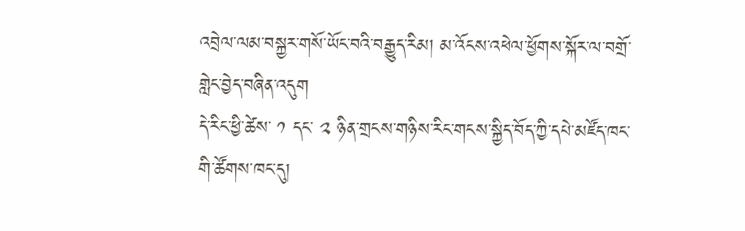འབྲེལ་ལམ་བསྐྱར་གསོ་ཡོང་བའི་བརྒྱུད་རིམ། མ་འོངས་འཕེལ་ཕྱོགས་སྐོར་ལ་བགྲོ་གླེང་བྱེད་བཞིན་འདུག
དེ་རིང་ཕྱི་ཚེས་ ༡ དང་ ༢ ཉིན་གྲངས་གཉིས་རིང་གངས་སྐྱིད་བོད་ཀྱི་དཔེ་མཛོད་ཁང་གི་ཚོགས་ཁང་དུ།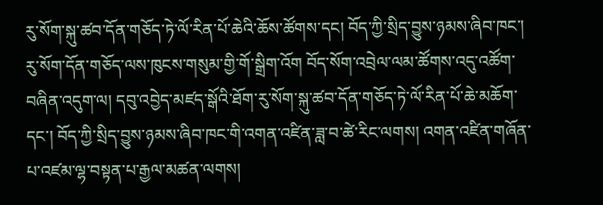རུ་སོག་སྐུ་ཚབ་དོན་གཅོད་ཏེ་ལོ་རིན་པོ་ཆེའི་ཆོས་ཚོགས་དང། བོད་ཀྱི་སྲིད་བྱུས་ཉམས་ཞིབ་ཁང་། རུ་སོག་དོན་གཅོད་ལས་ཁུངས་གསུམ་གྱི་གོ་སྒྲིག་འོག བོད་སོག་འབྲེལ་ལམ་ཚོགས་འདུ་འཚོག་བཞིན་འདུག་ལ། དབུ་འབྱེད་མཛད་སྒོའི་ཐོག་རུ་སོག་སྐུ་ཚབ་དོན་གཅོད་ཏེ་ལོ་རིན་པོ་ཆེ་མཆོག་དང་། བོད་ཀྱི་སྲིད་བྱུས་ཉམས་ཞིབ་ཁང་གི་འགན་འཛིན་ཟླ་བ་ཚེ་རིང་ལགས། འགན་འཛིན་གཞོན་པ་འཛམ་ལྷ་བསྟན་པ་རྒྱལ་མཚན་ལགས།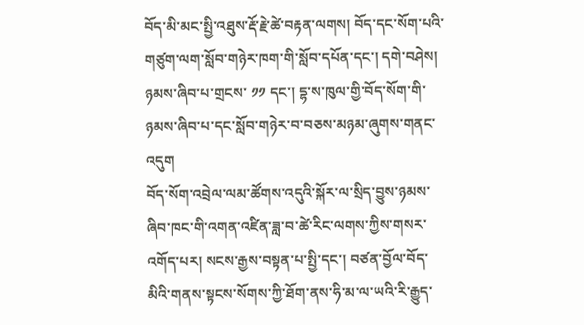བོད་མི་མང་སྤྱི་འཐུས་རྡོ་རྗེ་ཚེ་བརྟན་ལགས། བོད་དང་སོག་པའི་གཙུག་ལག་སློབ་གཉེར་ཁག་གི་སློབ་དཔོན་དང་། དགེ་བཤེས། ཉམས་ཞིབ་པ་གྲངས་ ༡༡ དང་། དྷ་ས་ཁུལ་གྱི་བོད་སོག་གི་ཉམས་ཞིབ་པ་དང་སློབ་གཉེར་བ་བཅས་མཉམ་ཞུགས་གནང་འདུག
བོད་སོག་འབྲེལ་ལམ་ཚོགས་འདུའི་སྐོར་ལ་སྲིད་བྱུས་ཉམས་ཞིབ་ཁང་གི་འགན་འཛིན་ཟླ་བ་ཚེ་རིང་ལགས་ཀྱིས་གསར་འགོད་པར། སངས་རྒྱས་བསྟན་པ་སྤྱི་དང་། བཙན་བྱོལ་བོད་མིའི་གནས་སྟངས་སོགས་ཀྱི་ཐོག་ནས་ཧི་མ་ལ་ཡའི་རི་རྒྱུད་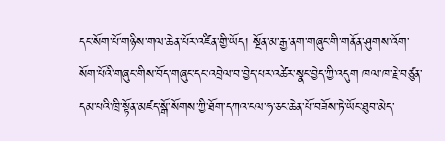དང་སོག་པོ་གཉིས་གལ་ཆེན་པོར་འཛིན་གྱི་ཡོད། སྔོན་མ་རྒྱ་ནག་གཞུང་གི་གནོན་ཤུགས་འོག་སོག་པོའི་གཞུང་གིས་བོད་གཞུང་དང་འབྲེལ་བ་བྱེད་པར་འཚེར་སྣང་བྱེད་ཀྱི་འདུག ཁལ་ཁ་རྗེ་བཙུན་དམ་པའི་ཁྲི་སྟོན་མཛད་སྒོ་སོགས་ཀྱི་ཐོག་དཀའ་ངལ་ཧ་ཅང་ཆེན་པོ་བཟོས་ཏེ་ཡོང་ཐུབ་མེད་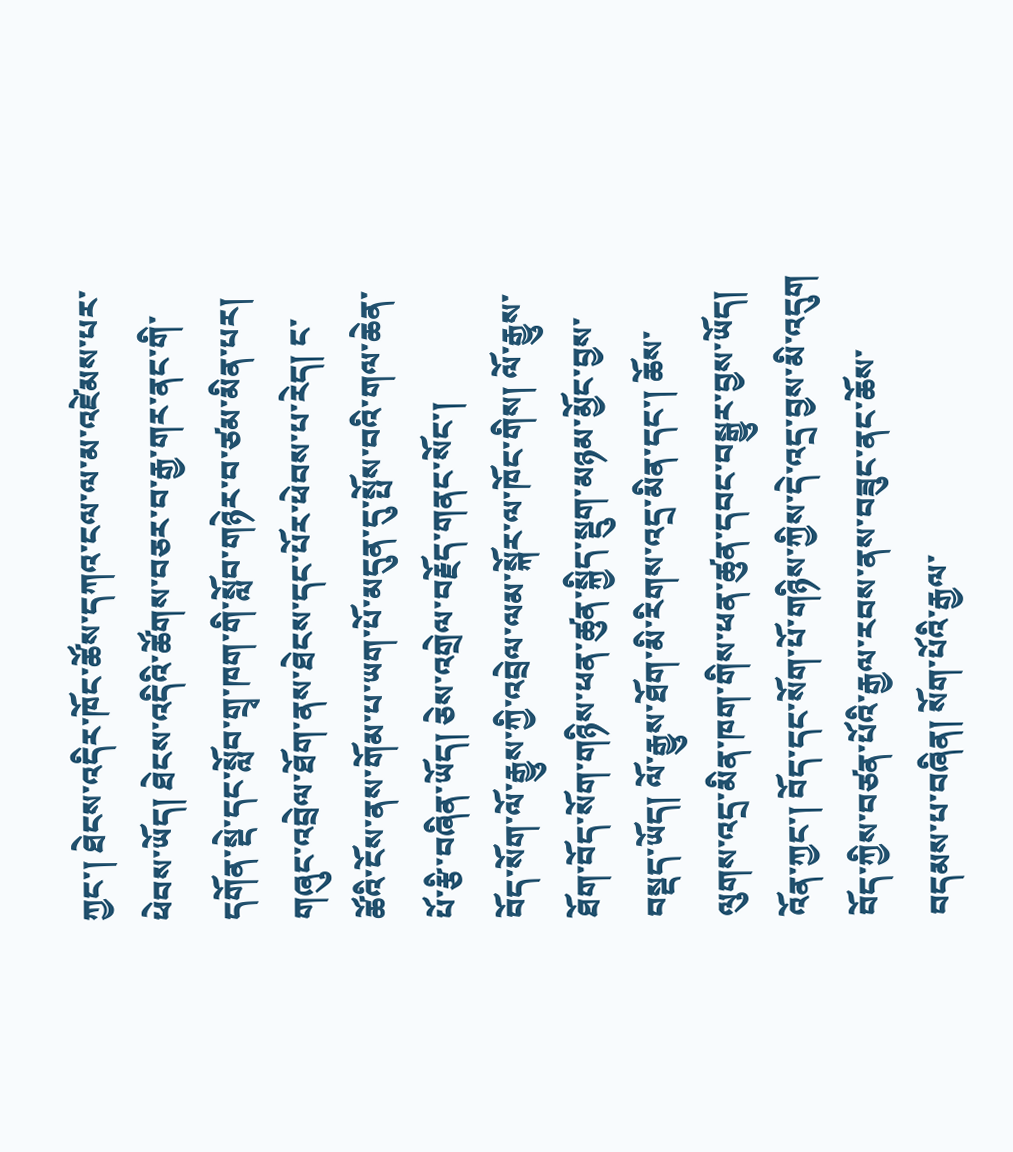ཀྱང་། ཐེངས་འདིར་ཁོང་ཚོས་དཀའ་ངལ་ལ་མ་འཛེམས་པར་ཕེབས་ཡོད། ཐེངས་འདིའི་ཚོགས་བཅར་བ་རྒྱ་གར་ནང་གི་དགོན་སྡེ་དང་སློབ་གྲྭ་ཁག་གི་སློབ་གཉེར་བ་ཙམ་མིན་པར། གཞུང་འབྲེལ་ཐོག་ནས་ཐེངས་དང་པོར་ཕེབས་པ་རེད། ང་ཚོའི་ངོས་ནས་གོམ་པ་ཡག་པོ་མདུན་དུ་སྤོས་བའི་གལ་ཆེན་པོ་རྩི་བཞིན་ཡོད། ཅེས་འགྲེལ་བརྗོད་གནང་སོང་།
བོད་སོག་ལོ་རྒྱུས་ཀྱི་འབྲེལ་ལམ་སྐོར་ལ་ཁོང་གིས། ལོ་རྒྱུས་ཐོག་བོད་སོག་གཉིས་ཕན་ཚུན་སྐྱིད་སྡུག་མཉམ་མྱོང་བྱས་བསྡད་ཡོད། ལོ་རྒྱུས་ཐོག་མི་རིགས་འདྲ་མིན་དང་། ཆོས་ལུགས་འདྲ་མིན་ཁག་གིས་ཕན་ཚུན་དབང་བསྒྱུར་བྱས་ཡོད། འོན་ཀྱང་། བོད་དང་སོག་པོ་གཉིས་ཀྱིས་དེ་འདྲ་བྱས་མི་འདུག བོད་ཀྱིས་བཙན་པོའི་རྒྱལ་རབས་ནས་བཟུང་ནང་ཆོས་བདམས་པ་བཞིན། སོག་པོའི་རྒྱལ་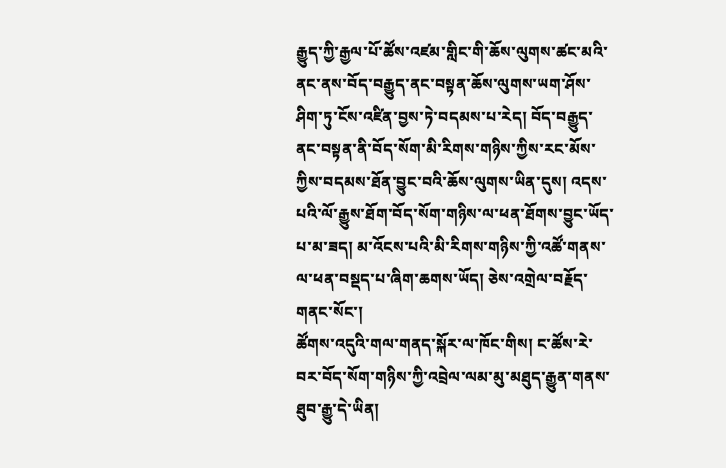རྒྱུད་ཀྱི་རྒྱལ་པོ་ཚོས་འཛམ་གླིང་གི་ཆོས་ལུགས་ཚང་མའི་ནང་ནས་བོད་བརྒྱུད་ནང་བསྟན་ཆོས་ལུགས་ཡག་ཤོས་ཤིག་ཏུ་ངོས་འཛིན་བྱས་ཏེ་བདམས་པ་རེད། བོད་བརྒྱུད་ནང་བསྟན་ནི་བོད་སོག་མི་རིགས་གཉིས་ཀྱིས་རང་མོས་ཀྱིས་བདམས་ཐོན་བྱུང་བའི་ཆོས་ལུགས་ཡིན་དུས། འདས་པའི་ལོ་རྒྱུས་ཐོག་བོད་སོག་གཉིས་ལ་ཕན་ཐོགས་བྱུང་ཡོད་པ་མ་ཟད། མ་འོངས་པའི་མི་རིགས་གཉིས་ཀྱི་འཚོ་གནས་ལ་ཕན་བསྡད་པ་ཞིག་ཆགས་ཡོད། ཅེས་འགྲེལ་བརྗོད་གནང་སོང་།
ཚོགས་འདུའི་གལ་གནད་སྐོར་ལ་ཁོང་གིས། ང་ཚོས་རེ་བར་བོད་སོག་གཉིས་ཀྱི་འབྲེལ་ལམ་མུ་མཐུད་རྒྱུན་གནས་ཐུབ་རྒྱུ་དེ་ཡིན།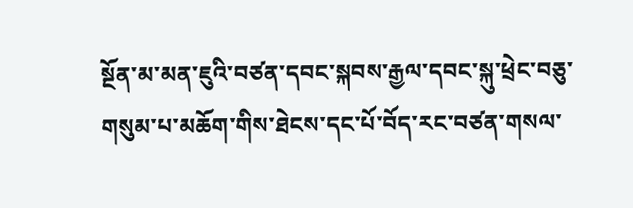སྔོན་མ་མན་ཇུའི་བཙན་དབང་སྐབས་རྒྱལ་དབང་སྐུ་ཕྲེང་བཅུ་གསུམ་པ་མཆོག་གིས་ཐེངས་དང་པོ་བོད་རང་བཙན་གསལ་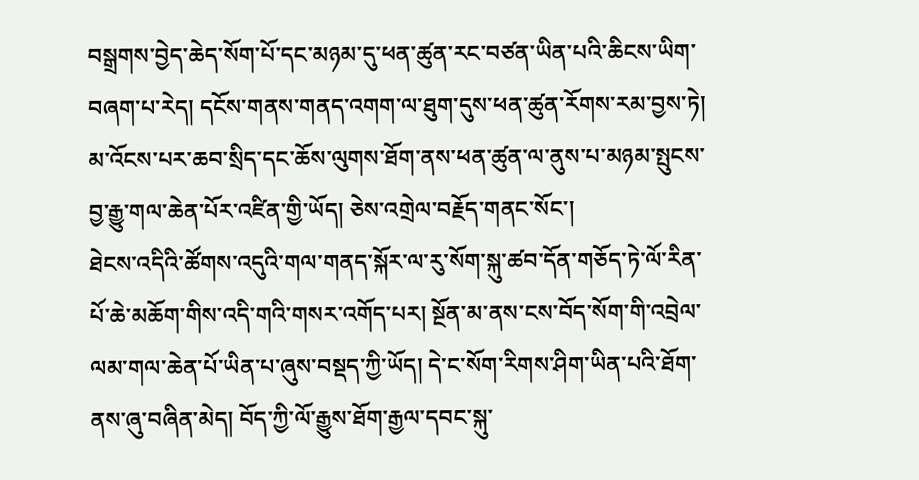བསྒྲགས་བྱེད་ཆེད་སོག་པོ་དང་མཉམ་དུ་ཕན་ཚུན་རང་བཙན་ཡིན་པའི་ཆིངས་ཡིག་བཞག་པ་རེད། དངོས་གནས་གནད་འགག་ལ་ཐུག་དུས་ཕན་ཚུན་རོགས་རམ་བྱས་ཏེ། མ་འོངས་པར་ཆབ་སྲིད་དང་ཆོས་ལུགས་ཐོག་ནས་ཕན་ཚུན་ལ་ནུས་པ་མཉམ་སྤུངས་བྱ་རྒྱུ་གལ་ཆེན་པོར་འཛིན་གྱི་ཡོད། ཅེས་འགྲེལ་བརྗོད་གནང་སོང་།
ཐེངས་འདིའི་ཚོགས་འདུའི་གལ་གནད་སྐོར་ལ་རུ་སོག་སྐུ་ཚབ་དོན་གཅོད་ཏེ་ལོ་རིན་པོ་ཆེ་མཆོག་གིས་འདི་གའི་གསར་འགོད་པར། སྔོན་མ་ནས་ངས་བོད་སོག་གི་འབྲེལ་ལམ་གལ་ཆེན་པོ་ཡིན་པ་ཞུས་བསྡད་ཀྱི་ཡོད། དེ་ང་སོག་རིགས་ཤིག་ཡིན་པའི་ཐོག་ནས་ཞུ་བཞིན་མེད། བོད་ཀྱི་ལོ་རྒྱུས་ཐོག་རྒྱལ་དབང་སྐུ་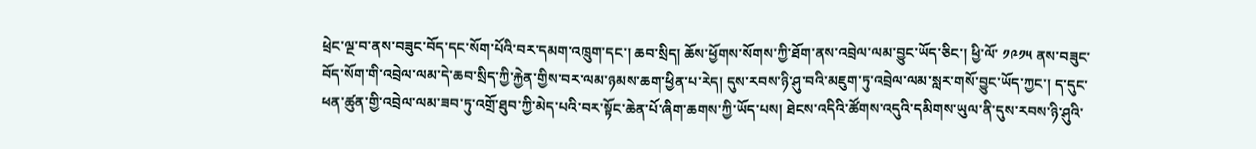ཕྲེང་ལྔ་བ་ནས་བཟུང་བོད་དང་སོག་པོའི་བར་དམག་འཁྲུག་དང་། ཆབ་སྲིད། ཆོས་ཕྱོགས་སོགས་ཀྱི་ཐོག་ནས་འབྲེལ་ལམ་བྱུང་ཡོད་ཅིང་། ཕྱི་ལོ་ ༡༩༡༥ ནས་བཟུང་བོད་སོག་གི་འབྲེལ་ལམ་དེ་ཆབ་སྲིད་ཀྱི་རྐྱེན་གྱིས་བར་ལམ་ཉམས་ཆག་ཕྱིན་པ་རེད། དུས་རབས་ཉི་ཤུ་བའི་མཇུག་ཏུ་འབྲེལ་ལམ་སླར་གསོ་བྱུང་ཡོད་ཀྱང་། ད་དུང་ཕན་ཚུན་གྱི་འབྲེལ་ལམ་ཟབ་ཏུ་འགྲོ་ཐུབ་ཀྱི་མེད་པའི་བར་སྟོང་ཆེན་པོ་ཞིག་ཆགས་ཀྱི་ཡོད་པས། ཐེངས་འདིའི་ཚོགས་འདུའི་དམིགས་ཡུལ་ནི་དུས་རབས་ཉི་ཤུའི་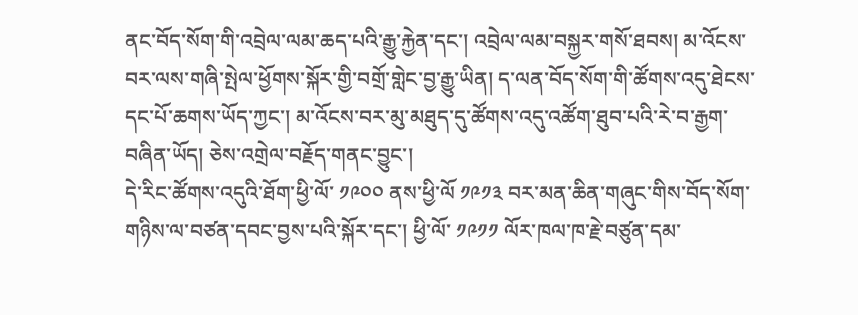ནང་བོད་སོག་གི་འབྲེལ་ལམ་ཆད་པའི་རྒྱུ་རྐྱེན་དང་། འབྲེལ་ལམ་བསྐྱར་གསོ་ཐབས། མ་འོངས་བར་ལས་གཞི་སྤེལ་ཕྱོགས་སྐོར་གྱི་བགྲོ་གླེང་བྱ་རྒྱུ་ཡིན། ད་ལན་བོད་སོག་གི་ཚོགས་འདུ་ཐེངས་དང་པོ་ཆགས་ཡོད་ཀྱང་། མ་འོངས་བར་མུ་མཐུད་དུ་ཚོགས་འདུ་འཚོག་ཐུབ་པའི་རེ་བ་རྒྱག་བཞིན་ཡོད། ཅེས་འགྲེལ་བརྗོད་གནང་བྱུང་།
དེ་རིང་ཚོགས་འདུའི་ཐོག་ཕྱི་ལོ་ ༡༩༠༠ ནས་ཕྱི་ལོ ༡༩༡༣ བར་མན་ཆིན་གཞུང་གིས་བོད་སོག་གཉིས་ལ་བཙན་དབང་བྱས་པའི་སྐོར་དང་། ཕྱི་ལོ་ ༡༩༡༡ ལོར་ཁལ་ཁ་རྗེ་བཙུན་དམ་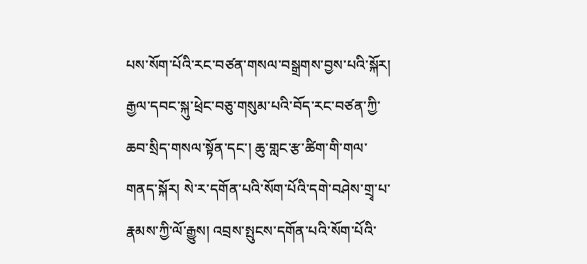པས་སོག་པོའི་རང་བཙན་གསལ་བསྒྲགས་བྱས་པའི་སྐོར། རྒྱལ་དབང་སྐུ་ཕྲེང་བཅུ་གསུམ་པའི་བོད་རང་བཙན་ཀྱི་ཆབ་སྲིད་གསལ་སྟོན་དང་། ཆུ་གླང་རྩ་ཚིག་གི་གལ་གནད་སྐོར། སེ་ར་དགོན་པའི་སོག་པོའི་དགེ་བཤེས་གྲྭ་པ་རྣམས་ཀྱི་ལོ་རྒྱུས། འབྲས་སྤུངས་དགོན་པའི་སོག་པོའི་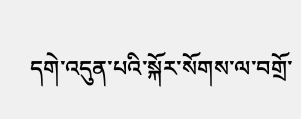དགེ་འདུན་པའི་སྐོར་སོགས་ལ་བགྲོ་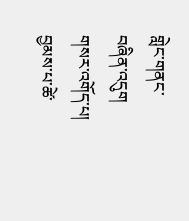གླེང་གནང་བཞིན་འདུག
གསར་འགོད་པ། བྱམས་པ་ཚེ་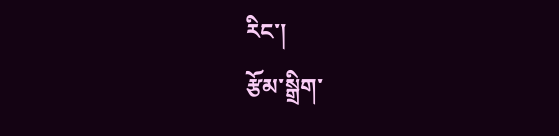རིང་།
རྩོམ་སྒྲིག་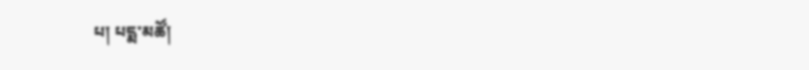པ། པདྨ་མཚོ།